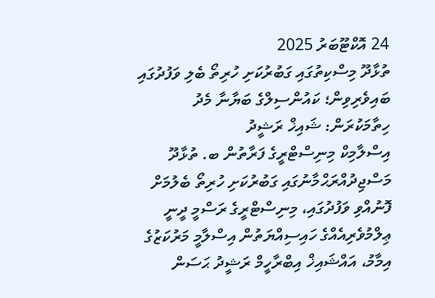24 އޮކްޓޫބަރު 2025
ތުޅާދޫ މިސްކިތުގައި ގަބުރުކަށި ހުރިތޯ ބެލި ވަފުދުގައި ބައިވެރިވިން؛ ކައުންސިލްގެ ބަޔާނާ މެދު ހިތާމަކުރަން: ޝައިޚް ރަޝީދު
އިސްލާމިކް މިނިސްޓްރީގެ ފަރާތުން ބ. ތުޅާދޫ މަސްޖިދުއްރަޙްމާނުގައި ގަބުރުކަށި ހުރިތޯ ބެލުމަށް ފޮނުއްވި ވަފުދުގައި، މިނިސްޓްރީގެ ރަސްމީ ދީނީ ޢިލްމުވެރިއެއްގެ ހައިސިއްޔަތުން އިސްލާމީ މަރުކަޒުގެ އިމާމު، އައްޝައިޚް އިބްރާހީމް ރަޝީދު ޙަސަން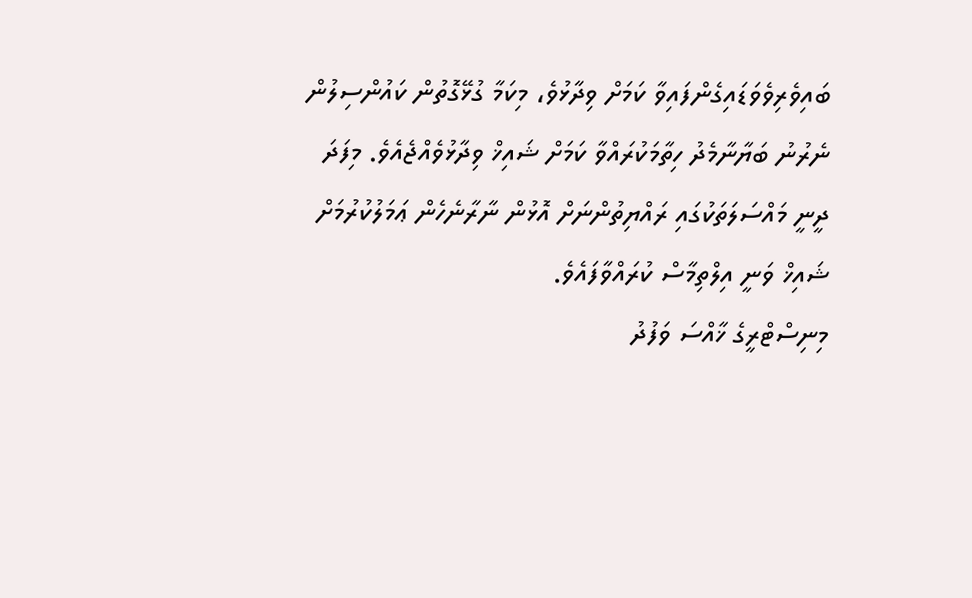ބައިވެރިވެވަޑައިގެންފައިވާ ކަމަށް ވިދާޅުވެ، މިކަމާ ގުޅޭގޮތުން ކައުންސިލުން ނެރުނު ބަޔާނާމެދު ހިތާމަކުރައްވާ ކަމަށް ޝައިޚް ވިދާޅުވެއްޖެއެވެ. މިފަދަ ދީނީ މައްސަލަތަކުގައި ރައްޔިތުންނަށް އޮޅުން ނާރާނެހެން ޢަމަލުކުރުމަށް ޝައިޚް ވަނީ އިލްތިމާސް ކުރައްވާފައެވެ.
މިނިސްޓްރީގެ ޚާއްސަ ވަފުދު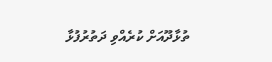ތުޅާދޫއަށް ކުރެއްވި ދަތުރުފުޅާ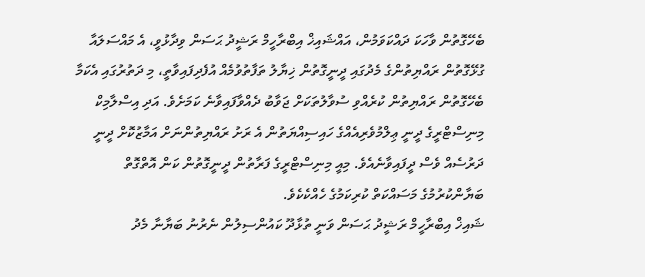ބެހޭގޮތުން ވާހަކަ ދައްކަވަމުން، އައްޝައިޚް އިބްރާހީމް ރަޝީދު ޙަސަން ވިދާޅުވީ، އެ މައްސަލައާ ގުޅޭގޮތުން ރައްޔިތުންގެ މެދުގައި ދީނީގޮތުން ޚިޔާލު ތަފާތުވުމެއް އުފެދިފައިވާތީ، މި ދަތުރުގައި އެކަމާ ބެހޭގޮތުން ރައްޔިތުން ކުރެއްވި ސުވާލުތަކަށް ޖަވާބު ދެއްވާފައިވާނެ ކަމަށެވެ. އަދި އިސްލާމިކް މިނިސްޓްރީގެ ދީނީ ޢިލްމުވެރިއެއްގެ ހައިސިއްޔަތުން އެ ރަށު ރައްޔިތުންނަށް އަމާޒުކޮށް ދީނީ ދަރުސެއް ވެސް ދީފައިވާނެއެވެ. މިއީ މިނިސްޓްރީގެ ފަރާތުން ދީނީގޮތުން ކަން އޮތްގޮތް ބަޔާންކުރުމުގެ މަސައްކަތް ކުރިކަމުގެ ހެއްކެކެވެ.
ޝައިޚް އިބްރާހީމް ރަޝީދު ޙަސަން ވަނީ ތުޅާދޫ ކައުންސިލުން ނެރުނު ބަޔާނާ މެދު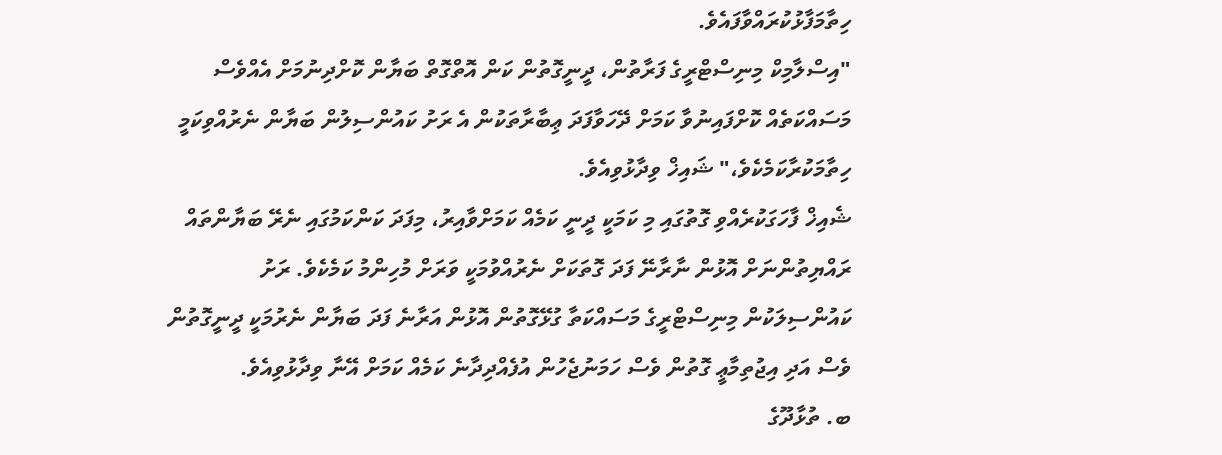ހިތާމަފާޅުކުރައްވާފައެވެ.
"އިސްލާމިކް މިނިސްޓްރީގެ ފަރާތުން، ދީނީގޮތުން ކަން އޮތްގޮތް ބަޔާން ކޮށްދިނުމަށް އެއްވެސް މަސައްކަތެއް ކޮށްފައިނުވާ ކަމަށް ދޭހަވާފަދަ ޢިބާރާތަކުން އެ ރަށު ކައުންސިލުން ބަޔާން ނެރުއްވިކަމީ ހިތާމަކުރާކަމެކެވެ،" ޝައިޚް ވިދާޅުވިއެވެ.
ޝެއިޚް ފާހަގަކުރެއްވި ގޮތުގައި މި ކަމަކީ ދީނީ ކަމެއް ކަމަށްވާއިރު، މިފަދަ ކަންކަމުގައި ނެރޭ ބަޔާންތައް ރައްޔިތުންނަށް އޮޅުން ނާރާނޭ ފަދަ ގޮތަކަށް ނެރުއްވުމަކީ ވަރަށް މުހިންމު ކަމެކެވެ. ރަށު ކައުންސިލަކުން މިނިސްޓްރީގެ މަސައްކަތާ ގުޅޭގޮތުން އޮޅުން އަރާނެ ފަދަ ބަޔާން ނެރުމަކީ ދީނީގޮތުން ވެސް އަދި އިޖުތިމާޢީ ގޮތުން ވެސް ހަމަނުޖެހުން އުފެއްދިދާނެ ކަމެއް ކަމަށް އޭނާ ވިދާޅުވިއެވެ.
ބ. ތުޅާދޫގެ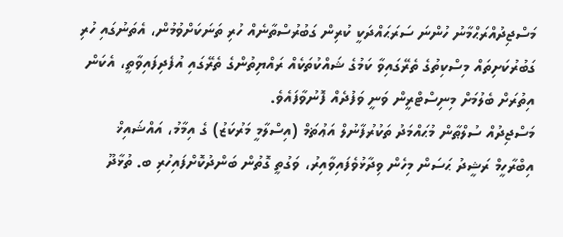މަސްޖިދުއްރަޙްމާނު ހުންނަ ސަރަޙައްދަކީ ކުރިން ގަބުރުސްތާނެއް ހުރި ތަނަކަށްވުމުން، އެތަނުގައި ހުރި ގަބުރުކަށިތައް މިސްކިތުގެ ތެރޭގައިވާ ކަމުގެ ޝައްކުތަކެއް ރައްޔިތުންގެ ތެރޭގައި އުފެދިފައިވާތީ، އެކަން އިތުރަށް ބެލުމަށް މިނިސްޓްރީން ވަނީ ވަފުދެއް ފޮނުވާފައެވެ.
މަސްޖިދުއް ސުލްޠާން މުޙައްމަދު ތަކުރުފާނުލް އަޢުޡަމް (އިސްލާމީ މަރުކަޒު) ގެ އިމާމު، އައްޝައިޚް އިބްރާހީމް ރަޝީދު ޙަސަން މިހެން ވިދާޅުވެފައިވާއިރު، ވަގުތީ ގޮތުން ބަންދުކޮށްފައިހުރި ބ. ތުޅާދޫ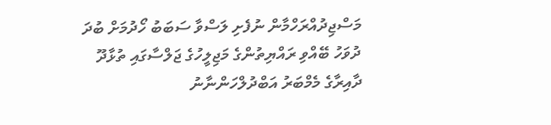މަސްޖިދުއްރަހްމާން ނުފެށި ލަސްވާ ސަބަބު ހޯދުމަށް ބުދަ ދުވަހު ބޭއްވި ރައްޔިތުންގެ މަޖިލީހުގެ ޖަލްސާގައި ތުޅާދޫ ދާއިރާގެ މެމްބަރު އަބްދުލްހަންނާނު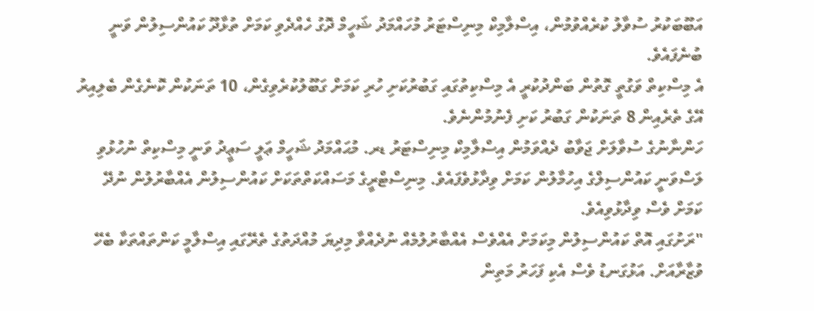އަބޫބަކުރު ސުވާލު ކުރެއްވުމުން، އިސްލާމިކް މިނިސްޓަރު މުހައްމަދު ޝަހީމް ދޮގު ހެއްދެވި ކަމަށް ތުޅާދޫ ކައުންސިލުން ވަނީ ބުނެފައެވެ.
އެ މިސްކިތް ވަގުތީ ގޮތުން ބަންދުކުރީ އެ މިސްކިތުގައި ގަބުރުކަށި ހުރި ކަމަށް ގަބޫލުކުރެވިގެން، 10 ތަނަކުން ކޮނެގެން ބެލިއިރު އޭގެ ތެރެއިން 8 ތަނަކުން ގަބުރު ކަށި ފެނުމުންނެވެ.
ހަންނާނުގެ ސުވާލަށް ޖަވާބު ދެއްވަމުން އިސްލާމިކް މިނިސްޓަރު ޑރ. މުޙައްމަދު ޝަހީމް ޢަލީ ސަޢީދު ވަނީ މިސްކިތް ނުހުޅުވި ލަސްވަނީ ކައުންސިލްގެ އިހުމާލުން ކަމަށް ވިދާޅުވެފައެވެ. މިނިސްޓްރީގެ މަސައްކަތްތަކަށް ކައުންސިލުން އެއްބާރުލުން ނުދޭ ކަމަށް ވެސް ވިދާޅުވިއެވެ.
"ރަށުގައި އޮތް ކައުންސިލުން މިކަމަށް އެއްވެސް އެއްބާރުލުމެއް ނުދެއްވާ މިދިޔަ މުއްދަތުގެ ތެރޭގައި އިސްލާމީ ކަންތައްތަކާ ބެހޭ ވުޒާރާއަށް. އަޅުގަނޑު ވެސް އެކި ފަހަރު މަތިން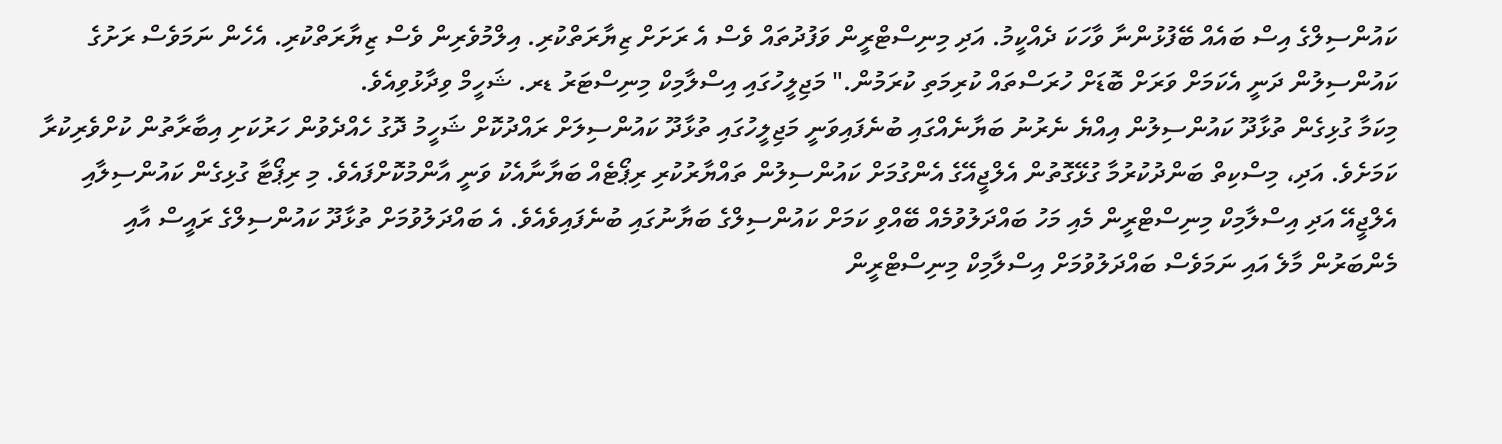ކައުންސިލްގެ އިސް ބައެއް ބޭފުޅުންނާ ވާހަކަ ދެއްކީމު. އަދި މިނިސްޓްރީން ވަފުދުތައް ވެސް އެ ރަށަށް ޒިޔާރަތްކުރި. އިލްމުވެރިން ވެސް ޒިޔާރަތްކުރި. އެހެން ނަމަވެސް ރަށުގެ ކައުންސިލުން ދަނީ އެކަމަށް ވަރަށް ބޮޑަށް ހުރަސްތައް ކުރިމަތި ކުރަމުން." މަޖިލީހުގައި އިސްލާމިކް މިނިސްޓަރު ޑރ. ޝަހީމް ވިދާޅުވިއެވެ.
މިކަމާ ގުޅިގެން ތުޅާދޫ ކައުންސިލުން އިއްޔެ ނެރުނު ބަޔާނެއްގައި ބުނެފައިވަނީ މަޖިލީހުގައި ތުޅާދޫ ކައުންސިލަށް ރައްދުކޮށް ޝަހީމު ދޮގު ހެއްދެވުން ހަރުކަށި އިބާރާތުން ކުށްވެރިކުރާ ކަމަށެވެ. އަދި، މިސްކިތް ބަންދުކުރުމާ ގުޅޭގޮތުން އެލްޖީއޭގެ އެންގުމަށް ކައުންސިލުން ތައްޔާރުކުރި ރިޕޯޓެއް ބަޔާނާއެކު ވަނީ އާންމުކޮށްފައެވެ. މި ރިޕޯޓާ ގުޅިގެން ކައުންސިލާއި އެލްޖީއޭ އަދި އިސްލާމިކް މިނިސްޓްރީން މެއި މަހު ބައްދަލުވުމެއް ބޭއްވި ކަމަށް ކައުންސިލްގެ ބަޔާނުގައި ބުނެފައިވެއެވެ. އެ ބައްދަލުވުމަށް ތުޅާދޫ ކައުންސިލްގެ ރައީސް އާއި މެންބަރުން މާލެ އައި ނަމަވެސް ބައްދަލުވުމަށް އިސްލާމިކް މިނިސްޓްރީން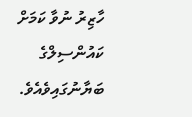ހާޒިރު ނުވާ ކަމަށް ކައުންސިލްގެ ބަޔާނުގައިވެއެވެ.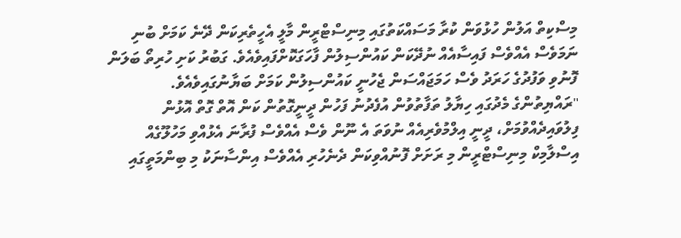މިސްކިތް އަލުން ހުޅުވަން ކުރާ މަސައްކަތުގައި މިނިސްޓްރީން މާލީ އެހީތެރިކަން ދޭނެ ކަމަށް ބުނި ނަމަވެސް އެއްވެސް ފައިސާއެއް ނުދޭކަން ކައުންސިލުން ފާހަގަކޮށްފައިވެއެވެ. ގަބުރު ކަށި ހުރިތޯ ބަލަން ފޮނުވި ވަފުދުގެ ހަރަދު ވެސް ހަމަޖައްސަން ޖެހުނީ ކައުންސިލުން ކަމަށް ބަޔާނުގައިވެއެވެ.
"ރައްޔިތުންގެ މެދުގައި ހިޔާލު ތަފާތުވުން އުފެދުނު ފަހުން ދީނީގޮތުން ކަން އޮތް ގޮތް އޮޅުން ފިލުވައިދެއްވުމަށް، ދީނީ އިލްމުވެރިއެއް ނުވަތަ އެ ނޫން ވެސް އެއްވެސް ފުރާނަ އެޅުއްވި މަހުލޫގެއް އިސްލާމިކް މިނިސްޓްރީން މި ރަށަށް ފޮނުއްވިކަން ދެނެހުރި އެއްވެސް އިންސާނަކު މި ބިންމަތީގައި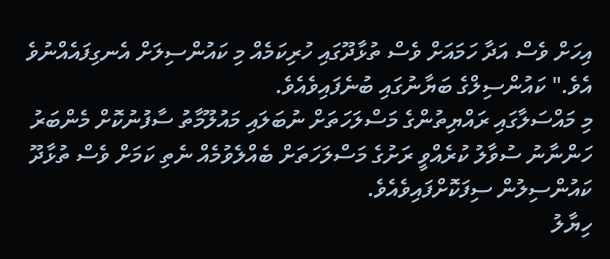އިހަށް ވެސް އަދާ ހަމައަށް ވެސް ތުޅާދޫގައި ހުރިކަމެއް މި ކައުންސިލަށް އެނގިފައެއްނުވެ އެވެ." ކައުންސިލްގެ ބަޔާނުގައި ބުނެފައިވެއެވެ.
މި މައްސަލާގައި ރައްޔިތުންގެ މަސްލަހަތަށް ނުބަލައި މައުލޫމާތު ސާފުނުކޮށް މެންބަރު ހަންނާނު ސުވާލު ކުރެއްވީ ރަށުގެ މަސްލަހަތަށް ބެއްލެވުމެއް ނެތި ކަމަށް ވެސް ތުޅާދޫ ކައުންސިލުން ސިފަކޮށްފައިވެއެވެ.
ހިޔާލު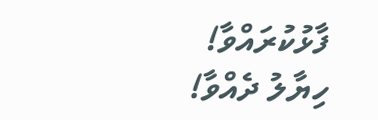ފާޅުކުރައްވާ!
ހިޔާލު ދެއްވާ!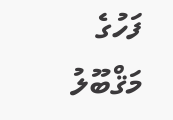ފަހުގެ
މަޤްބޫލު